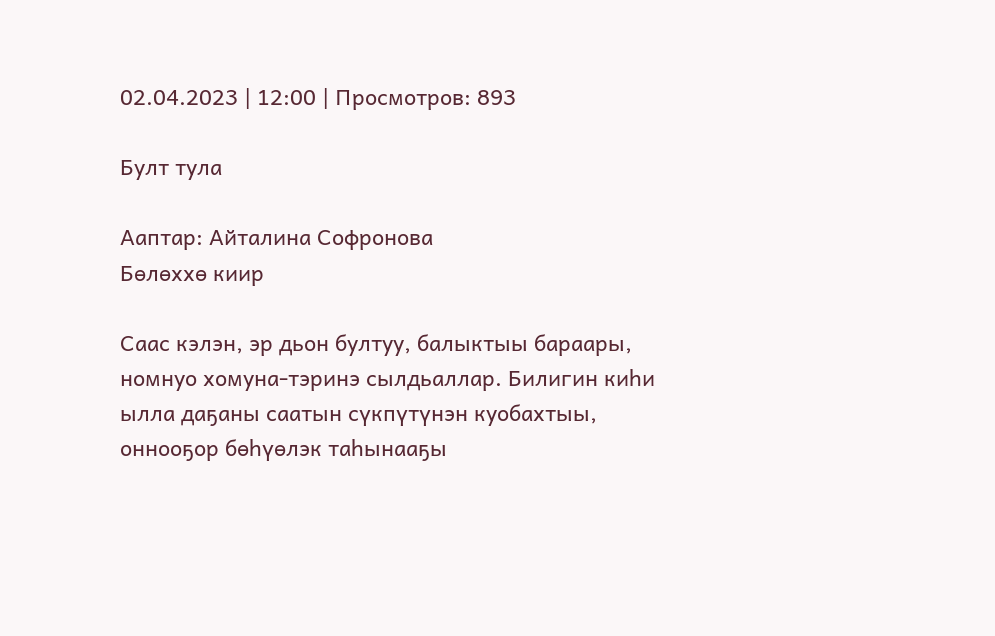02.04.2023 | 12:00 | Просмотров: 893

Булт тула

Ааптар: Айталина Софронова
Бөлөххө киир

Саас кэлэн, эр дьон бултуу, балыктыы бараары, номнуо хомуна-тэринэ сылдьаллар. Билигин киһи ылла даҕаны саатын сүкпүтүнэн куобахтыы, оннооҕор бөһүөлэк таһынааҕы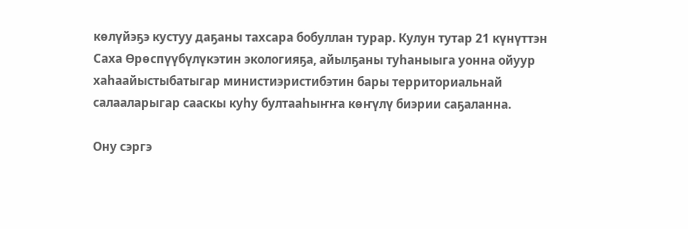көлүйэҕэ кустуу даҕаны тахсара бобуллан турар. Кулун тутар 21 күнүттэн Саха Өрөспүүбүлүкэтин экологияҕа, айылҕаны туһаныыга уонна ойуур хаһаайыстыбатыгар министиэристибэтин бары территориальнай салааларыгар сааскы куһу бултааһыҥҥа көҥүлү биэрии саҕаланна.

Ону сэргэ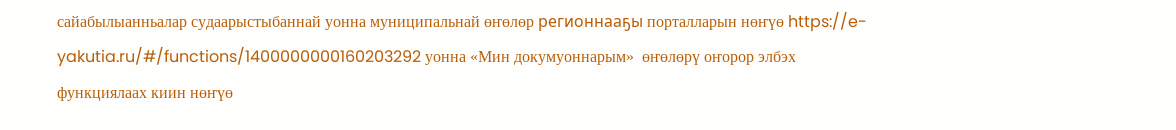сайабылыанньалар судаарыстыбаннай уонна муниципальнай өҥөлөр регионнааҕы порталларын нөҥүө https://e-yakutia.ru/#/functions/1400000000160203292 уонна «Мин докумуоннарым»  өҥөлөрү оҥорор элбэх функциялаах киин нөҥүө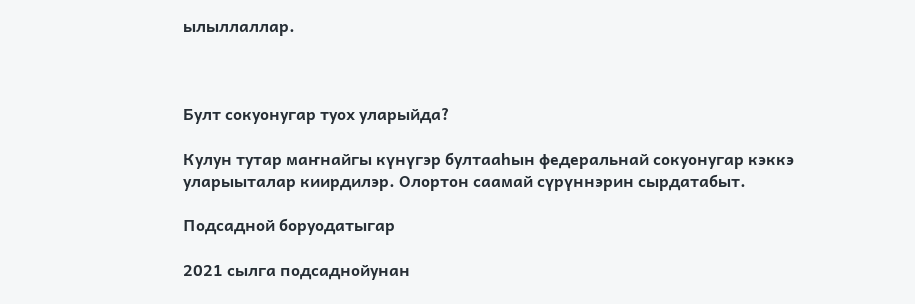ылыллаллар.



Булт сокуонугар туох уларыйда?

Кулун тутар маҥнайгы күнүгэр бултааһын федеральнай сокуонугар кэккэ уларыыталар киирдилэр. Олортон саамай сүрүннэрин сырдатабыт.

Подсадной боруодатыгар

2021 сылга подсаднойунан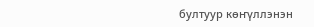бултуур көҥүллэнэн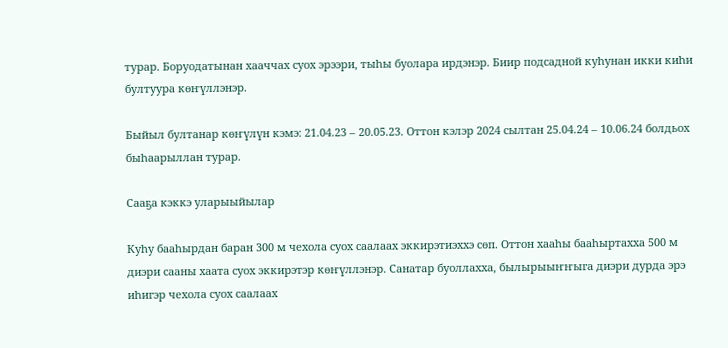турар. Боруодатынан хааччах суох эрээри, тыһы буолара ирдэнэр. Биир подсадной куһунан икки киһи бултуура көҥүллэнэр.

Быйыл бултанар көҥүлүн кэмэ: 21.04.23 – 20.05.23. Оттон кэлэр 2024 сылтан 25.04.24 – 10.06.24 болдьох быһаарыллан турар.

Сааҕа кэккэ уларыыйылар

Куһу бааһырдан баран 300 м чехола суох саалаах эккирэтиэххэ сөп. Оттон хааһы бааһыртахха 500 м диэри сааны хаата суох эккирэтэр көҥүллэнэр. Санатар буоллахха, былырыыҥҥыга диэри дурда эрэ иһигэр чехола суох саалаах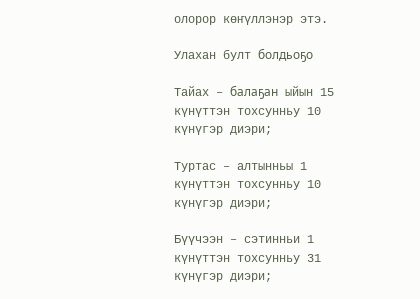олорор көҥүллэнэр этэ.

Улахан булт болдьоҕо

Тайах – балаҕан ыйын 15 күнүттэн тохсунньу 10 күнүгэр диэри;

Туртас – алтынньы 1 күнүттэн тохсунньу 10 күнүгэр диэри;

Бүүчээн – сэтинньи 1 күнүттэн тохсунньу 31 күнүгэр диэри;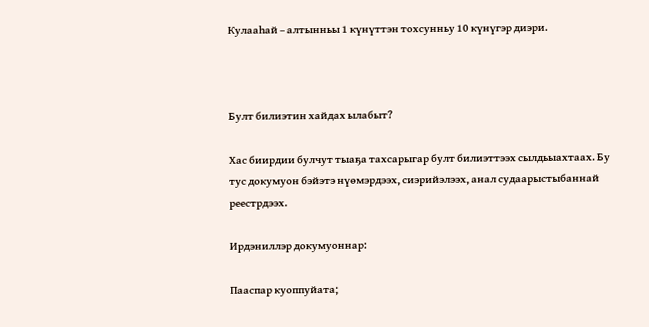Кулааһай – алтынньы 1 күнүттэн тохсунньу 10 күнүгэр диэри.



Булт билиэтин хайдах ылабыт?

Хас биирдии булчут тыаҕа тахсарыгар булт билиэттээх сылдьыахтаах. Бу тус докумуон бэйэтэ нүөмэрдээх, сиэрийэлээх, анал судаарыстыбаннай реестрдээх.

Ирдэниллэр докумуоннар:

Пааспар куоппуйата;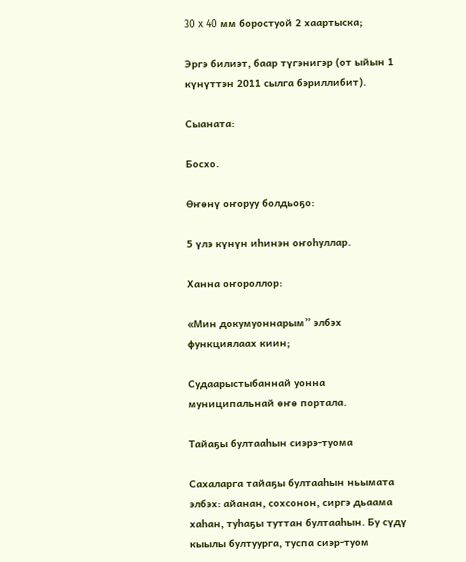30 x 40 мм боростуой 2 хаартыска;

Эргэ билиэт, баар түгэнигэр (от ыйын 1 күнүттэн 2011 сылга бэриллибит).

Сыаната:

Босхо.

Өҥөнү оҥоруу болдьоҕо:

5 үлэ күнүн иһинэн оҥоһуллар.

Ханна оҥороллор:

«Мин докумуоннарым” элбэх функциялаах киин;

Судаарыстыбаннай уонна муниципальнай өҥө портала.

Тайаҕы бултааһын сиэрэ-туома

Сахаларга тайаҕы бултааһын ньымата элбэх: айанан, сохсонон, сиргэ дьаама хаһан, туһаҕы туттан бултааһын. Бу сүдү кыылы бултуурга, туспа сиэр-туом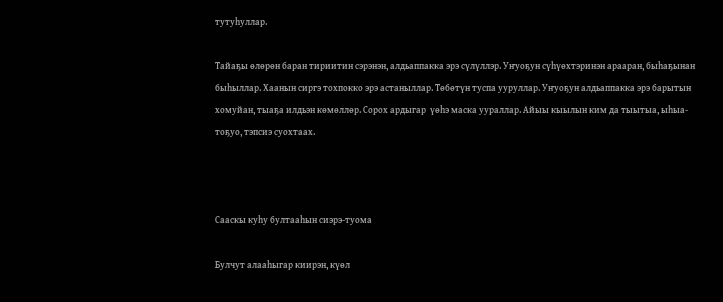тутуһуллар.

Тайаҕы өлөрөн баран тириитин сэрэнэн, алдьаппакка эрэ сүлүллэр. Уҥуоҕун сүһүөхтэринэн арааран, быһаҕынан быһыллар. Хаанын сиргэ тохпокко эрэ астаныллар. Төбөтүн туспа ууруллар. Уҥуоҕун алдьаппакка эрэ барытын хомуйан, тыаҕа илдьэн көмөллөр. Сорох ардыгар  үөһэ маска уураллар. Айыы кыылын ким да тыытыа, ыһыа-тоҕуо, тэпсиэ суохтаах.



Сааскы куһу бултааһын сиэрэ-туома

Булчут алааһыгар киирэн, күөл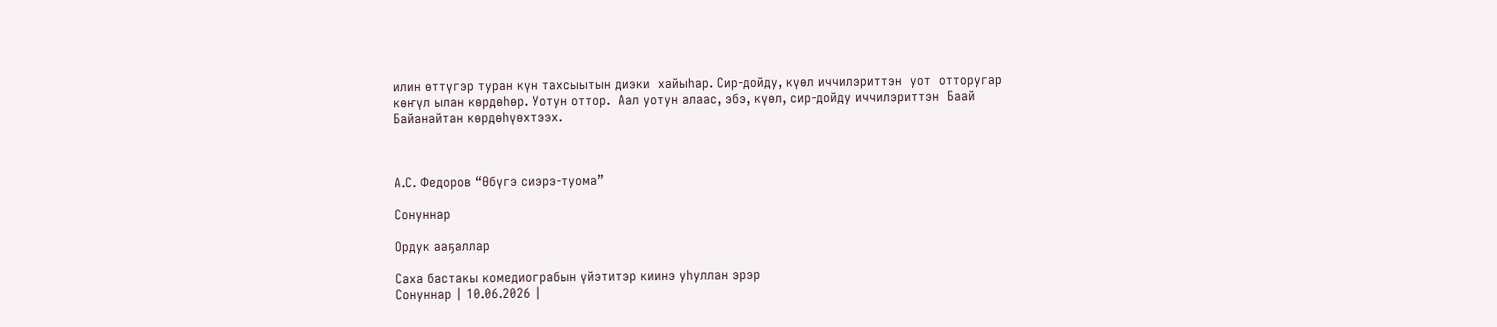илин өттүгэр туран күн тахсыытын диэки  хайыһар. Сир-дойду, күөл иччилэриттэн  уот  отторугар  көҥүл ылан көрдөһөр. Уотун оттор.  Аал уотун алаас, эбэ, күөл, сир-дойду иччилэриттэн  Баай Байанайтан көрдөһүөхтээх.



А.С. Федоров “Өбүгэ сиэрэ-туома”

Сонуннар

Ордук ааҕаллар

Саха бастакы комедиограбын үйэтитэр киинэ уһуллан эрэр
Сонуннар | 10.06.2026 |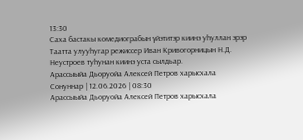13:30
Саха бастакы комедиограбын үйэтитэр киинэ уһуллан эрэр
Таатта улууһугар режиссер Иван Кривогорницын Н.Д. Неустроев туһунан киинэ уста сылдьар.
Арассыыйа Дьоруойа Алексей Петров харысхала
Сонуннар | 12.06.2026 | 08:30
Арассыыйа Дьоруойа Алексей Петров харысхала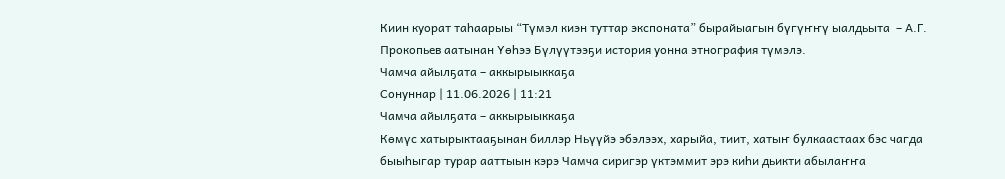Киин куорат таһаарыы “Түмэл киэн туттар экспоната” бырайыагын бүгүҥҥү ыалдьыта  – А.Г. Прокопьев аатынан Үөһээ Бүлүүтээҕи история уонна этнография түмэлэ.
Чамча айылҕата – аккырыыккаҕа
Сонуннар | 11.06.2026 | 11:21
Чамча айылҕата – аккырыыккаҕа
Көмүс хатырыктааҕынан биллэр Ньүүйэ эбэлээх, харыйа, тиит, хатыҥ булкаастаах бэс чагда быыһыгар турар ааттыын кэрэ Чамча сиригэр үктэммит эрэ киһи дьикти абылаҥҥа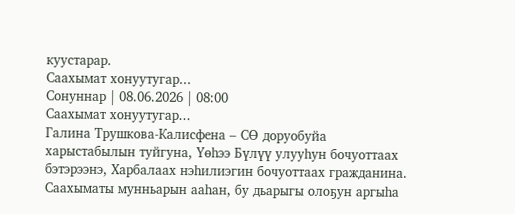куустарар.
Саахымат хонуутугар...
Сонуннар | 08.06.2026 | 08:00
Саахымат хонуутугар...
Галина Трушкова-Калисфена – СӨ доруобуйа харыстабылын туйгуна, Үөһээ Бүлүү улууһун бочуоттаах бэтэрээнэ, Харбалаах нэһилиэгин бочуоттаах гражданина. Саахыматы мунньарын ааһан, бу дьарыгы олоҕун аргыһа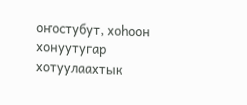оҥостубут, хоһоон хонуутугар хотуулаахтык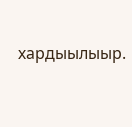хардыылыыр.